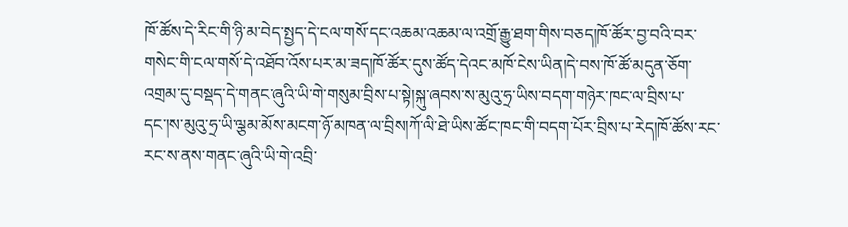ཁོ་ཚོས་དེ་རིང་གི་ཉི་མ་བེད་སྤྱད་དེ་ངལ་གསོ་དང་འཆམ་འཆམ་ལ་འགྲོ་རྒྱུ་ཐག་གིས་བཅད།ཁོ་ཚོར་བྱ་བའི་བར་གསེང་གི་ངལ་གསོ་དེ་འཐོབ་འོས་པར་མ་ཟད།ཁོ་ཚོར་དུས་ཚོད་དེའང་མཁོ་ངེས་ཡིན།དེ་བས་ཁོ་ཚོ་མདུན་ཅོག་འགྲམ་དུ་བསྡད་དེ་གནང་ཞུའི་ཡི་གེ་གསུམ་བྲིས་པ་སྟེ།སྐུ་ཞབས་ས་མུའུ་ཧྲ་ཡིས་བདག་གཉེར་ཁང་ལ་བྲིས་པ་དང་།ས་མུའུ་ཧྲ་ཡི་ལྕམ་མོས་མངག་ཉོ་མཁན་ལ་བྲིས།ཀོ་ལི་ཐེ་ཡིས་ཚོང་ཁང་གི་བདག་པོར་བྲིས་པ་རེད།ཁོ་ཚོས་རང་རང་ས་ནས་གནང་ཞུའི་ཡི་གེ་འབྲི་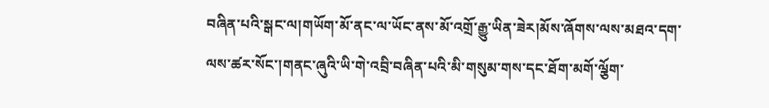བཞིན་པའི་སྒང་ལ།གཡོག་མོ་ནང་ལ་ཡོང་ནས་མོ་འགྲོ་རྒྱུ་ཡིན་ཟེར།མོས་ཞོགས་ལས་མཐའ་དག་ལས་ཚར་སོང་།གནང་ཞུའི་ཡི་གེ་འབྲི་བཞིན་པའི་མི་གསུམ་གས་དང་ཐོག་མགོ་ལྕོག་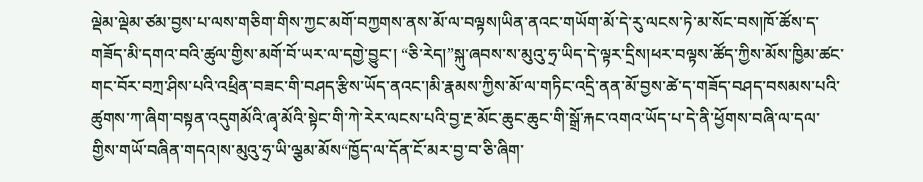ལྡེམ་ལྡེམ་ཙམ་བྱས་པ་ལས་གཅིག་གིས་ཀྱང་མགོ་བཀྱགས་ནས་མོ་ལ་བལྟས།ཡིན་ནའང་གཡོག་མོ་དེ་རུ་ལངས་ཏེ་མ་སོང་བས།ཁོ་ཚོས་ད་གཟོད་མི་དགའ་བའི་ཚུལ་གྱིས་མགོ་བོ་ཡར་ལ་དགྱེ་བྱུང་། “ཅི་རེད།”སྐུ་ཞབས་ས་མུའུ་ཧྲ་ཡིད་དེ་ལྟར་དྲིས།ཕར་བལྟས་ཚོད་ཀྱིས་མོས་ཁྱིམ་ཚང་གང་བོར་བཀྲ་ཤིས་པའི་འཕྲིན་བཟང་གི་བཤད་རྩིས་ཡོད་ནའང་།མི་རྣམས་ཀྱིས་མོ་ལ་གཏིང་འདྲི་ནན་མོ་བྱས་ཚེ་ད་གཟོད་བཤད་བསམས་པའི་ཚུགས་ཀ་ཞིག་བསྟན་འདུགམོའི་ཞྭ་མོའི་སྟེང་གི་ཀེ་རེར་ལངས་པའི་བྱ་རྔ་མོང་ཆུང་ཆུང་གི་སྒྲོ་རྐང་འགའ་ཡོད་པ་དེ་ནི་ཕྱོགས་བཞི་ལ་དལ་གྱིས་གཡོ་བཞིན་གདའ།ས་མུའུ་ཧྲ་ཡི་ལྕམ་མོས“ཁྱོད་ལ་དོན་ངོ་མར་བྱ་བ་ཅི་ཞིག་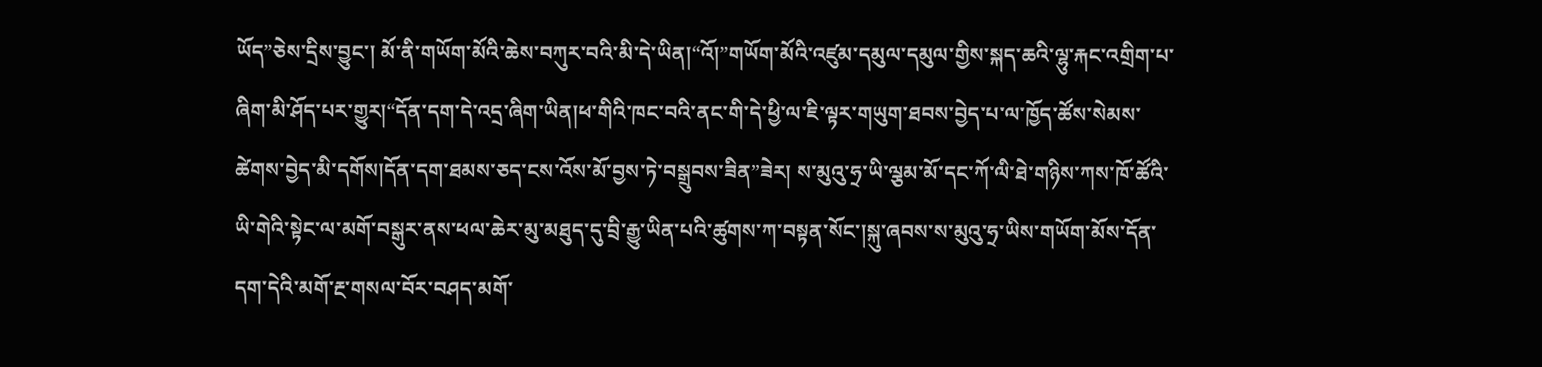ཡོད”ཅེས་དྲིས་བྱུང་། མོ་ནི་གཡོག་མོའི་ཆེས་བཀུར་བའི་མི་དེ་ཡིན།“འོ།”གཡོག་མོའི་འཛུམ་དམུལ་དམུལ་གྱིས་སྐད་ཆའི་ལྷུ་རྐང་འགྲིག་པ་ཞིག་མི་ཤོད་པར་གྱུར།“དོན་དག་དེ་འདྲ་ཞིག་ཡིན།ཕ་གིའི་ཁང་བའི་ནང་གི་དེ་ཕྱི་ལ་ཇི་ལྟར་གཡུག་ཐབས་བྱེད་པ་ལ་ཁྱོད་ཚོས་སེམས་ཚེགས་བྱེད་མི་དགོས།དོན་དག་ཐམས་ཅད་ངས་འོས་མོ་བྱས་ཏེ་བསྒྲུབས་ཟིན”ཟེར། ས་མུའུ་ཧྲ་ཡི་ལྕམ་མོ་དང་ཀོ་ལི་ཐེ་གཉིས་ཀས་ཁོ་ཚོའི་ཡི་གེའི་སྟེང་ལ་མགོ་བསྒུར་ནས་ཕལ་ཆེར་མུ་མཐུད་དུ་བྲི་རྒྱུ་ཡིན་པའི་ཚུགས་ཀ་བསྟན་སོང་།སྐུ་ཞབས་ས་མུའུ་ཧྲ་ཡིས་གཡོག་མོས་དོན་དག་དེའི་མགོ་རྔ་གསལ་བོར་བཤད་མགོ་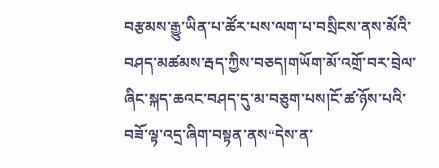བརྩམས་རྒྱུ་ཡིན་པ་ཚོར་པས་ལག་པ་བསྲིངས་ནས་མོའི་བཤད་མཚམས་རྦད་ཀྱིས་བཅད།གཡོག་མོ་འགྲོ་བར་བྲེལ་ཞིང་སྐད་ཆའང་བཤད་དུ་མ་བཅུག་པས།ངོ་ཚ་ཉོས་པའི་བཟོ་ལྟ་འདྲ་ཞིག་བསྟན་ནས“དེས་ན་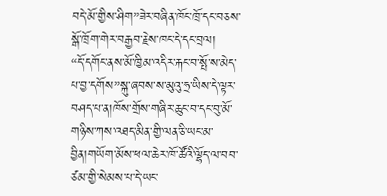བདེ་མོ་གྱིས་ཤིག”ཟེར་བཞིན་ཁོང་ཁྲོ་དང་བཅས་སྒོ་ཁྲོག་གེར་བརྒྱབ་རྗེས་ཁང་དེ་དང་བྲལ།
“དོ་དགོང་ནས་མོ་ཁྱིམ་འདིར་རྐང་བ་སྤོ་ས་མེད་པ་བྱ་དགོས”སྐུ་ཞབས་ས་མུའུ་ཧྲ་ཡིས་དེ་ལྟར་བཤད་པ་ན།ཁོས་གྲོས་གཞིར་ཆུང་བ་དང་བུ་མོ་གཉིས་ཀས་འཐད་མིན་གྱི་ལན་ཅི་ཡང་མ་བྱིན།གཡོག་མོས་ཕལ་ཆེར་ཁོ་ཚོའི་ལྷོད་ལ་བབ་ཙམ་གྱི་སེམས་པ་དེ་ཡང་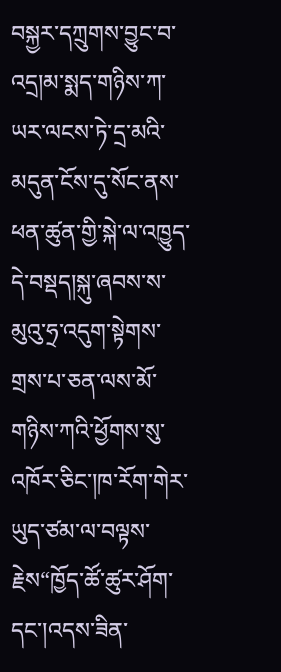བསྐྱར་དཀྲུགས་བྱུང་བ་འདྲ།མ་སྨད་གཉིས་ཀ་ཡར་ལངས་ཏེ་དྲ་མའི་མདུན་ངོས་དུ་སོང་ནས་ཕན་ཚུན་གྱི་སྐེ་ལ་འཁྱུད་དེ་བསྡད།སྐུ་ཞབས་ས་མུའུ་ཧྲ་འདུག་སྟེགས་གྲས་པ་ཅན་ལས་མོ་གཉིས་ཀའི་ཕྱོགས་སུ་འཁོར་ཅིང་།ཁ་རོག་གེར་ཡུད་ཙམ་ལ་བལྟས་རྗེས“ཁྱོད་ཚོ་ཚུར་ཤོག་དང་།འདས་ཟིན་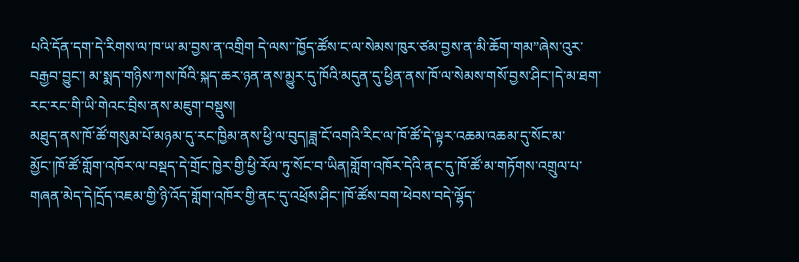པའི་དོན་དག་དེ་རིགས་ལ་ཁ་ཡ་མ་བྱས་ན་འགྲིག དེ་ལས་་ཁྱོད་ཚོས་ང་ལ་སེམས་ཁུར་ཙམ་བྱས་ན་མི་ཆོག་གམ”ཞེས་འུར་བརྒྱབ་བྱུང་། མ་སྨད་གཉིས་ཀས་ཁོའི་སྐད་ཆར་ཉན་ནས་མྱུར་དུ་ཁོའི་མདུན་དུ་ཕྱིན་ནས་ཁོ་ལ་སེམས་གསོ་བྱས་ཤིང་།དེ་མ་ཐག་རང་རང་གི་ཡི་གེའང་བྲིས་ནས་མཇུག་བསྡུས།
མཐུད་ནས་ཁོ་ཚོ་གསུམ་པོ་མཉམ་དུ་རང་ཁྱིམ་ནས་ཕྱི་ལ་བུད།ཟླ་ངོ་འགའི་རིང་ལ་ཁོ་ཚོ་དེ་ལྟར་འཆམ་འཆམ་དུ་སོང་མ་མྱོང་།ཁོ་ཚོ་གློག་འཁོར་ལ་བསྡད་དེ་གྲོང་ཁྱེར་གྱི་ཕྱི་རོལ་ཏུ་སོང་བ་ཡིན།གློག་འཁོར་དེའི་ནང་དུ་ཁོ་ཚོ་མ་གཏོགས་འགྲུལ་པ་གཞན་མེད་དེ།དྲོད་འཇམ་གྱི་ཉི་འོད་གློག་འཁོར་གྱི་ནང་དུ་འཕྲོས་ཤིང་།ཁོ་ཚོས་བག་ཕེབས་བདེ་ལྷོད་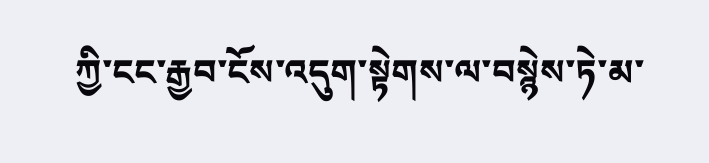ཀྱི་ངང་རྒྱབ་ངོས་འདུག་སྟེགས་ལ་བསྙེས་ཏེ་མ་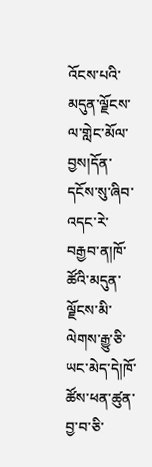འོངས་པའི་མདུན་ལྗོངས་ལ་གླེང་མོལ་བྱས།དོན་དངོས་སུ་ཞིབ་འདང་རེ་བརྒྱབ་ན།ཁོ་ཚོའི་མདུན་ལྗོངས་མི་ལེགས་རྒྱུ་ཅི་ཡང་མེད་དེ།ཁོ་ཚོས་ཕན་ཚུན་བྱ་བ་ཅི་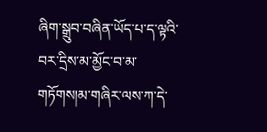ཞིག་སྒྲུབ་བཞིན་ཡོད་པ་ད་ལྟའི་བར་དྲིས་མ་མྱོང་བ་མ་གཏོགས།མ་གཞིར་ལས་ཀ་དེ་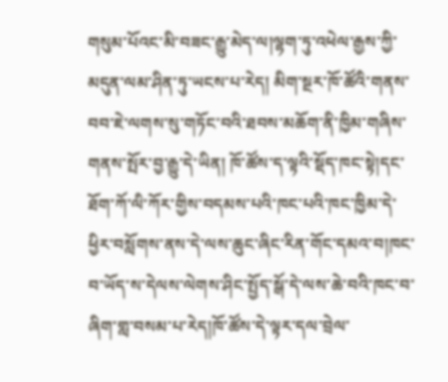གསུམ་པོའང་མི་བཟང་རྒྱུ་མེད་ལ།ལྷག་ཏུ་འཕེལ་རྒྱས་ཀྱི་མདུན་ལམ་ཤིན་ཏུ་ཡངས་པ་རེད། མིག་སྔར་ཁོ་ཚོའི་གནས་བབ་ཇེ་ལགས་སུ་གཏོང་བའི་ཐབས་མཆོག་ནི་ཁྱིམ་གཞིས་གནས་སྤོར་བྱ་རྒྱུ་དེ་ཡིན། ཁོ་ཚོས་ད་ལྟའི་སྡོད་ཁང་སྟེ།དང་ཐོག་ཀོ་ལི་ཀོར་གྱིས་བདམས་པའི་ཁང་པའི་ཁང་ཁྱིམ་དེ་ཕྱིར་བསློགས་ནས་དེ་ལས་ཆུང་ཞིང་རིན་གོང་དམའ་བ།ཁང་བ་ཡོད་ས་དེལས་ལེགས་ཤིང་སྤྱོད་སྒོ་དེ་ལས་ཆེ་བའི་ཁང་བ་ཞིག་གླ་བསམ་པ་རེད།ཁོ་ཚོས་དེ་ལྟར་དལ་བྲེལ་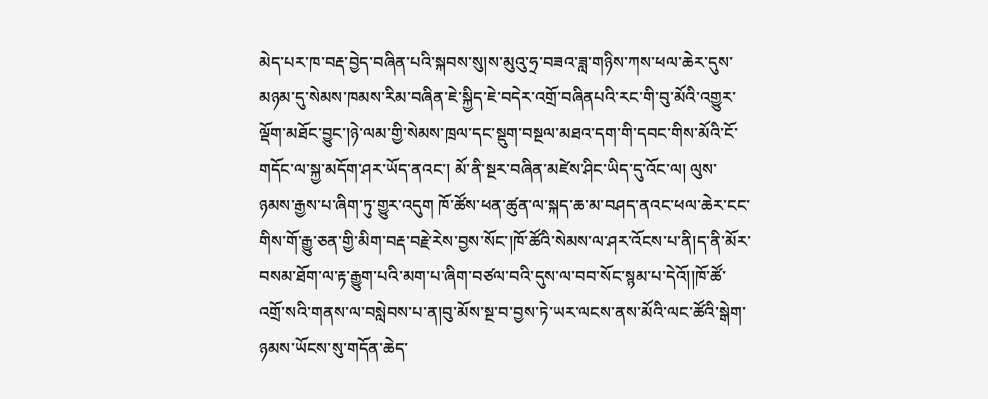མེད་པར་ཁ་བརྡ་བྱེད་བཞིན་པའི་སྐབས་སུ།ས་མུའུ་ཧྲ་བཟའ་ཟླ་གཉིས་ཀས་ཕལ་ཆེར་དུས་མཉམ་དུ་སེམས་ཁམས་རིམ་བཞིན་ཇེ་སྐྱིད་ཇེ་བདེར་འགྲོ་བཞིནཔའི་རང་གི་བུ་མོའི་འགྱུར་ལྡོག་མཐོང་བྱུང་།ཉེ་ལམ་གྱི་སེམས་ཁྲལ་དང་སྡུག་བསྔལ་མཐའ་དག་གི་དབང་གིས་མོའི་ངོ་གདོང་ལ་སྐྱ་མདོག་ཤར་ཡོད་ནའང་། མོ་ནི་སྔར་བཞིན་མཛེས་ཤིང་ཡིད་དུ་འོང་ལ། ལུས་ཉམས་རྒྱས་པ་ཞིག་ཏུ་གྱུར་འདུག ཁོ་ཚོས་ཕན་ཚུན་ལ་སྐད་ཆ་མ་བཤད་ནའང་ཕལ་ཆེར་ངང་གིས་གོ་རྒྱུ་ཅན་གྱི་མིག་བརྡ་བརྗེ་རེས་བྱས་སོང་།ཁོ་ཚོའི་སེམས་ལ་ཤར་འོངས་པ་ནི།ད་ནི་མོར་བསམ་ཐོག་ལ་རྟ་རྒྱུག་པའི་མག་པ་ཞིག་བཙལ་བའི་དུས་ལ་བབ་སོང་སྙམ་པ་དེའོ།།ཁོ་ཚོ་འགྲོ་སའི་གནས་ལ་བསླེབས་པ་ན།བུ་མོས་སྔ་བ་བྱས་ཏེ་ཡར་ལངས་ནས་མོའི་ལང་ཚོའི་སྒེག་ཉམས་ཡོངས་སུ་གདོན་ཆེད་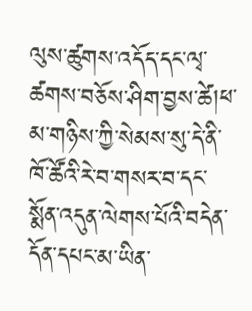ལུས་ཚུགས་འདོད་དང་ལྭ་ཚགས་བཅོས་ཤིག་བྱས་ཚེ།ཕ་མ་གཉིས་ཀྱི་སེམས་སུ་དེ་ནི་ཁོ་ཚོའི་རེ་བ་གསར་བ་དང་སྨོན་འདུན་ལེགས་པོའི་བདེན་དོན་དཔང་མ་ཡིན་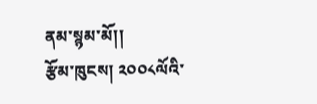ནམ་སྙམ་མོ།།
རྩོམ་ཁུངས། ༢༠༠༨ལོའི་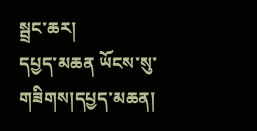སྦྲང་ཆར།
དཔྱད་མཆན ཡོངས་སུ་གཟིགས།དཔྱད་མཆན།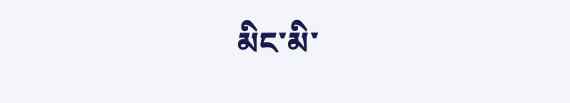མིང་མི་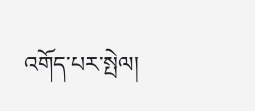འགོད་པར་སྤེལ།